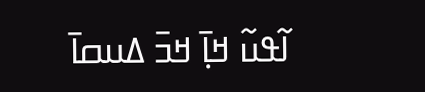ߊ߬ߟߎ߬ ߞߊ߲߫ ߞߏ߫ ߡߎߛߊ߫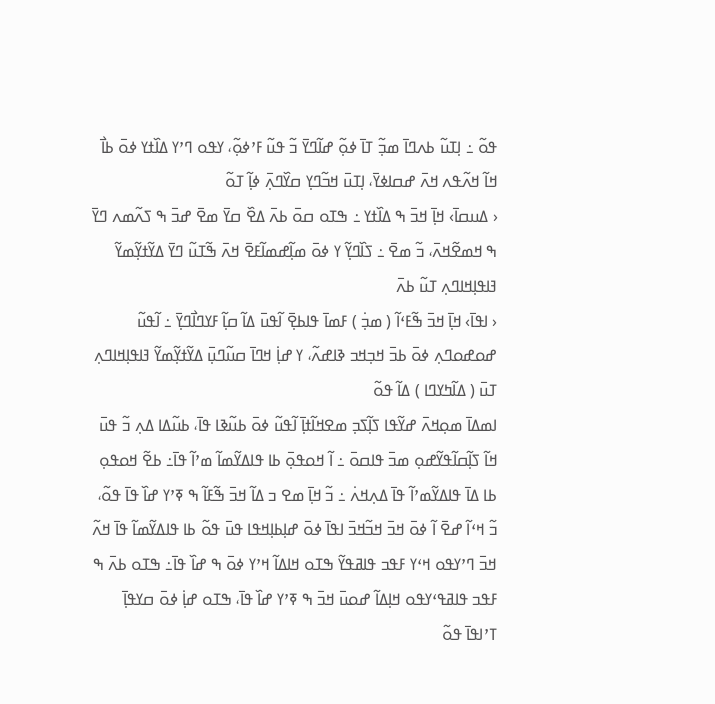ߟߋ߬ ߸ ߊ߲ߠߎ߬ ߕߍߣߊ߫ ߘߏ߲߬ ߠߊ߫ ߦߋ߲߬ ߝߊ߬ߣߌ߫ ߏ߬ ߟߎ߬ ߓߴߦߋ߲߬، ߌߟߋ ߣߴߌ ߡߊ߰ߙߌ ߦߋ߫ ߕߊ߯ ߞߊ߬ ߞߍ߬ߟߍ ߞߍ߫ ߝߛߊߦߌ߫، ߊ߲ߠߎ߫ ߞߏ߬ߣߌ߲ ߛߌ߰ߣߍ߲߫ ߦߊ߲߬ ߠߋ߬
‹ ߡߎߛߊ߫› ߞߊ߲߫ ߞߏ߫ ߒ ߡߊ߰ߙߌ ߸ ߒߠߋ ߛߋ߫ ߕߍ߫ ߡߐ߰ ߛߌ߫ ߘߐ߫ ߝߏ߫ ߒ ߖߍ߬ߘߍ ߣߌ߫ ߒ ߞߘߐ߬ߞߍ߫، ߏ߬ ߘߐ߫ ߸ ߖߊ߰ߣߌ߲߬ ߌ ߦߋ߫ ߘߊ߲߬ߝߘߊ߬ߓߐ߫ ߞߍ߫ ߒ߬ߠߎ߬ ߣߌ߫ ߡߌ߬ߙߌ߲߬ߘߌ߬ ߔߊߟߊ߲ߞߊߣߍ߲ ߠߎ߬ ߕߍ߫
‹ ߊߟߊ߫› ߞߊ߲߫ ߞߏ߫ ߒ߬ߓߵߊ߬ ( ߘߏ߲߭ ) ߓߘߊ߫ ߟߊߕߐ߲߫ ߊ߬ߟߎ߫ ߡߊ߬ ߛߊ߲߬ ߓߌߣߊ߯ߣߌ߲߫ ߸ ߊ߬ߟߎ߬ ߝߋߝߋߣߍ߲ ߦߋ߫ ߕߏ߫ ߞߏ߲ߞߏ ߢߊߝߍ߬، ߌ ߝߊ߲߭ ߞߣߊ߫ ߛߎ߬ߣߎ߲߫ ߡߌ߬ߙߌ߲߬ߘߌ߬ ߔߊߟߊ߲ߞߊߣߍ߲ ߠߎ߫ ( ߡߊ߬ߤߌߣߊ ) ߡߊ߬ ߟߋ߬
ߊߘߡߊ߫ ߘߋ߲ߞߍ߫ ߝߌ߬ߟߊ ߖߊ߲߬ߖߏ߲ ߘߐߞߊ߬ߙߊ߲߫ ߊ߬ߟߎ߬ ߦߋ߫ ߕߎ߬ߢߊ ߟߊ߫، ߕߎ߬ߡߊ ߡߍ߲ ߏ߬ ߟߎ߫ ߞߊ߬ ߖߊ߲߬ߛߊ߬ߟߌ߬ߝߋ߲ ߘߏ߫ ߟߊߛߋ߫ ߸ ߊ߬ ߞߋߟߋ߲߫ ߕߊ ߟߊߡߌ߬ߘߊ߬ ߘߴߊ߬ ߟߊ߫߸ ߕߐ߬ ߞߋߟߋ߲ ߕߊ ߡߊ߫ ߟߊߡߌ߬ߘߴߊ߬ ߟߊ߫ ߡߍ߲ߞߍ߭ ߸ ߏ߬ ߞߊ߲߫ ߘߐ ߏ ߡߊ߬ ߞߏ߫ ߒ߬ߓߊ߬ ߒ ߧߴߌ ߝߊ߰ ߟߊ߫ ߟߋ߬، ߏ߬ ߞߵߊ߬ ߝߐ߫ ߊ߬ ߦߋ߫ ߞߏ߫ ߞߏ߬ߞߏ߫ ߊߟߊ߫ ߦߋ߫ ߝߊ߲ߕߊ߲ߞߟߊ ߟߎ߫ ߟߋ߬ ߕߊ ߟߊߡߌ߬ߘߊ߬ ߟߊ߫ ߞߍ߬
ߞߏ߫ ߣߴߌߟߋ ߞߵߌ ߓߟߏ ߟߊߥߟߌ߬ ߒߠߋ ߞߊߡߊ߬ ߞߴߌ ߦߋ߫ ߒ ߝߊ߰ ߟߊ߫߸ ߒߠߋ ߕߍ߫ ߒ ߓߟߏ ߟߊߥߟߵߌߟߋ ߞߊ߲ߡߊ߬ ߝߋߎ߫ ߞߏ߫ ߒ ߧߴߌ ߝߊ߰ ߟߊ߫، ߒߠߋ ߝߊ߲߭ ߦߋ߫ ߛߌߟߊ߲߫ ߠߴߊߟߊ߫ ߟߋ߬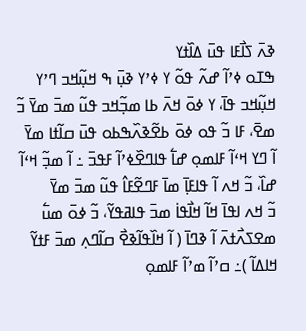ߢߍ߫ ߖߊ߯ߓߊ ߟߎ߫ ߡߊ߰ߙߌ
ߒߠߋ ߦߴߊ߬ ߝߍ߬ ߟߋ߬ ߌ ߦߴߌ ߢߎ߲߫ ߒ ߞߎ߲߬ߞߏ ߣߴߌ ߞߎ߲߬ߞߏ ߟߊ߫، ߌ ߦߋ߫ ߞߍ߫ ߕߊ ߘߏ߲߬ߞߏ ߟߎ߬ ߘߏ߫ ߘߌ߫ ߏ߬ ߘߐ߫، ߓߊ ߏ߬ ߟߋ ߦߋ߫ ߕߐ߬ߢߍ߰ߒߕߋ ߟߎ߫ ߛߊ߬ߙߊ ߘߌ߫
ߊ߬ ߣߌ ߞߵߊ߬ ߓߊߘߋ߲ ߝߊ߱ ߟߊߣߐ߰ߦߴߊ߬ ߓߟߏ߫ ߸ ߊ߬ ߘߏ߲߬ ߞߵߊ߬ ߝߊ߰، ߏ߬ ߞߍ ߊ߬ ߟߊߓߊ߲߫ ߘߊ߫ ߓߣߐ߬ߓߊ߮ ߟߎ߬ ߘߏ߫ ߘߌ߫
ߏ߬ ߞߍ ߊߟߊ߫ ߞߊ߬ ߞߊ߯ߟߊ߭ ߘߏ߫ ߟߊߥߟߌ߬، ߏ߬ ߦߋ߫ ߘߎ߱ ߘߐߖߍ߯ߙߍ߫ ߊ߬ ߢߣߊ߫ ( ߊ߬ ߞߊ߰ߟߊ߬ߢߐ߯ ߛߊ߬ߣߍ߲ ߘߏ߫ ߓߙߌ߬ ߞߊߡߊ߬ )߸ ߛߴߊ߬ ߘߴߊ߬ ߓߊߘߋ߲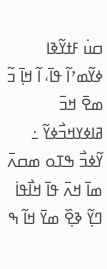ߛߎ߭ ߓߙߌ߬ߢߊ ߦߌ߬ߘߴߊ߬ ߟߊ߫، ߊ߬ ߞߊ߲߫ ߏ߬ ߘߐ߫ ߞߏ߫ ߥߊߦߌߞߏ߯ߦߌ߬ ߸ ߌ߬ߦߏ߯ ߒߠߋ ߘߛߍ߫ ߘߊ߫ ߞߍ߫ ߟߊ߫ ߞߊ߯ߟߊ߭ ߣߌ߲߬ ߢߐ߲߰ ߘߌ߫ ߞߊ߬ ߒ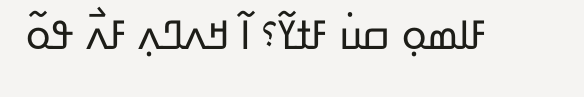ߓߊߘߋ߲ ߛߎ߭ ߓߙߌ߬؟ ߊ߬ ߞߍߣߍ߲ ߓߍ߯ ߟߋ߬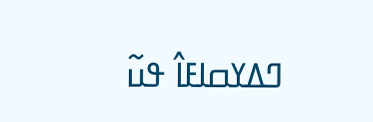ߣߡߌߛߊߓߊ߮ ߟߎ߬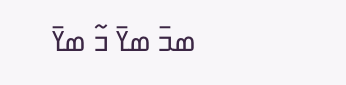ߘߏ߫ ߘߌ߫ ߏ߬ ߘߌ߫